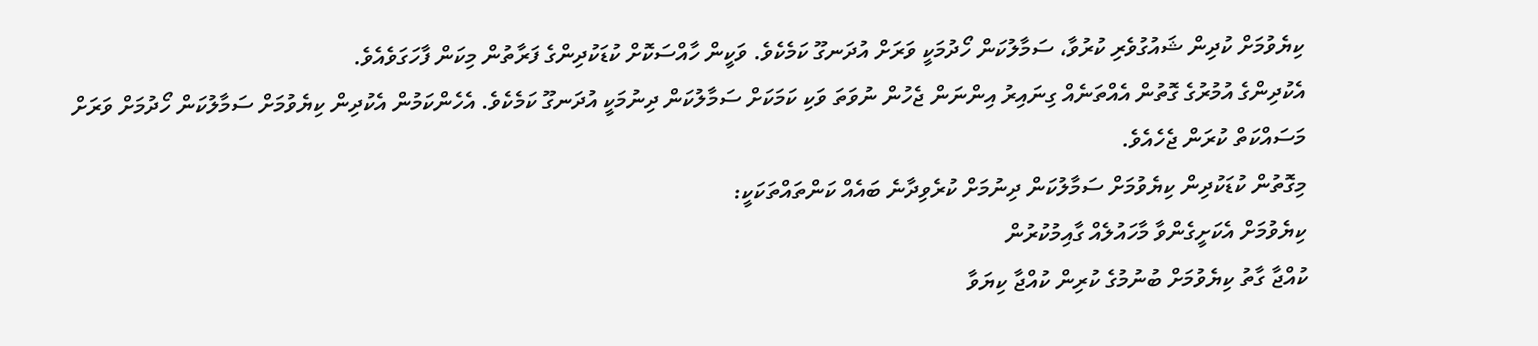ކިޔެވުމަށް ކުދިން ޝައުގުވެރި ކުރުވާ، ސަމާލުކަން ހޯދުމަކީ ވަރަށް އުދަނގޫ ކަމެކެވެ. ވަކީން ހާއްސަކޮށް ކުޑަކުދިންގެ ފަރާތުން މިކަން ފާހަގަވެއެވެ.
އެކުދިންގެ އުމުރުގެ ގޮތުން އެއްތަނެއް ގިނައިރު އިންނަން ޖެހުން ނުވަތަ ވަކި ކަމަކަށް ސަމާލުކަން ދިނުމަކީ އުދަނގޫ ކަމެކެވެ. އެހެންކަމުން އެކުދިން ކިޔެވުމަށް ސަމާލުކަން ހޯދުމަށް ވަރަށް މަސައްކަތް ކުރަން ޖެހެއެވެ.
މިގޮތުން ކުޑަކުދިން ކިޔެވުމަށް ސަމާލުކަން ދިނުމަށް ކުރެވިދާނެ ބައެއް ކަންތައްތަކަކީ:
ކިޔެވުމަށް އެކަށީގެންވާ މާހައުލެއް ގާއިމުކުރުން
ކުއްޖާ ގާތު ކިޔެވުމަށް ބުނުމުގެ ކުރިން ކުއްޖާ ކިޔަވާ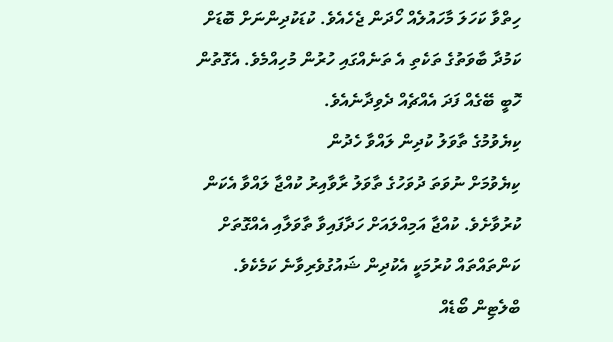ހިތްވާ ކަހަލަ މާހައުލެއް ހޯދަން ޖެހެއެވެ. ކުޑަކުދިންނަށް ބޮޑަށް ކަމުދާ ބާވަތުގެ ތަކެތި އެ ތަނެއްގައި ހުރުން މުހިއްމެވެ. އެގޮތުން ހޮބީ ބޭގެއް ފަދަ އެއްޗެއް ދެވިދާނެއެވެ.
ކިޔެވުމުގެ ތާވަލު ކުދިން ލައްވާ ހެދުން
ކިޔެވުމަށް ނުވަތަ ދުވަހުގެ ތާވަލު ރާވާއިރު ކުއްޖާ ލައްވާ އެކަން ކުރުވާށެވެ. ކުއްޖާ އަމިއްލައަށް ހަދާފައިވާ ތާވަލާއި އެއްގޮތަށް ކަންތައްތައް ކުރުމަކީ އެކުދިން ޝައުގުވެރިވާނެ ކަމެކެވެ.
ބްލެޓިން ބޯޑެއް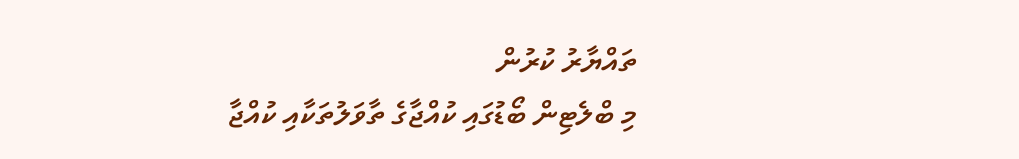ތައްޔާރު ކުރުން
މި ބްލެޓިން ބޯޑުގައި ކުއްޖާގެ ތާވަލުތަކާއި ކުއްޖާ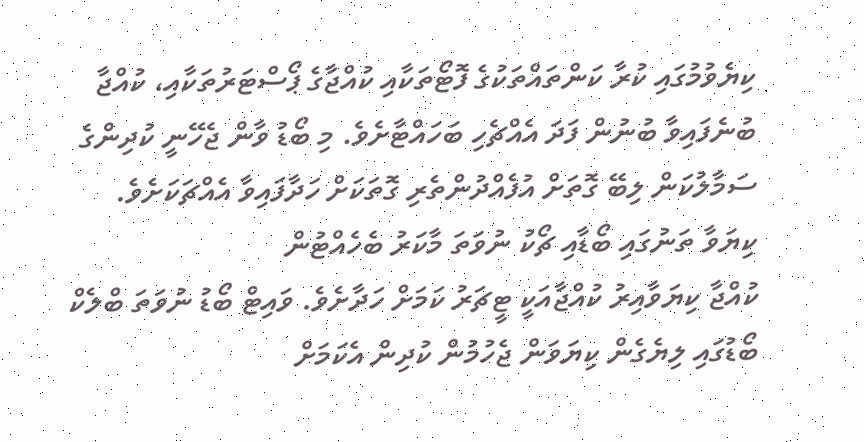ކިޔެވުމުގައި ކުރާ ކަންތައްތަކުގެ ފޮޓޯތަކާއި ކުއްޖާގެ ޕޯސްޓަރުތަކާއި، ކުއްޖާ ބުނެފައިވާ ބުނުން ފަދަ އެއްޗެހި ބަހައްޓާށެވެ. މި ބޯޑު ވާން ޖެހޭނީ ކުދިންގެ ސަމާލުކަން ލިބޭ ގޮތަށް އުފެއްދުންތެރި ގޮތަކަށް ހަދާފައިވާ އެއްޗަކަށެވެ.
ކިޔަވާ ތަނުގައި ބޯޑާއި ޗޯކު ނުވަތަ މާކަރު ބެހެއްޓުން
ކުއްޖާ ކިޔަވާއިރު ކުއްޖާއަކީ ޓީޗަރު ކަމަށް ހަދާށެވެ. ވައިޓް ބޯޑު ނުވަތަ ބްލެކް ބޯޑުގައި ލިޔެގެން ކިޔަވަން ޖެހުމުން ކުދިން އެކަމަށް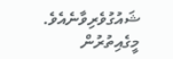ޝައުގުވެރިވާނެއެވެ.
މީގެއިތުރުން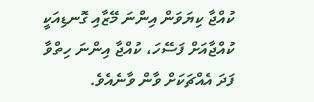ކުއްޖާ ކިޔަވަން އިންނަ މޭޒާއި ގޮނޑިއަކީ ކުއްޖާއަށް ފަސޭހަ، ކުއްޖާ އިންނަ ހިތްވާ ފަދަ އެއްޗަކަށް ވާން ވާނެއެވެ.